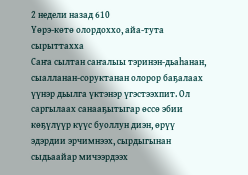2 недели назад 610
Үөрэ-көтө олордоххо, айа-тута сырыттахха
Саҥа сылтан саҥалыы тэринэн-дьаһанан, сыалланан-соруктанан олорор баҕалаах үүнэр дьылга үктэнэр үгэстээхпит. Ол саргылаах санааҕытыгар өссө эбии көҕүлүүр күүс буоллун диэн, өрүү эдэрдии эрчимнээх, сырдыгынан сыдьаайар мичээрдээх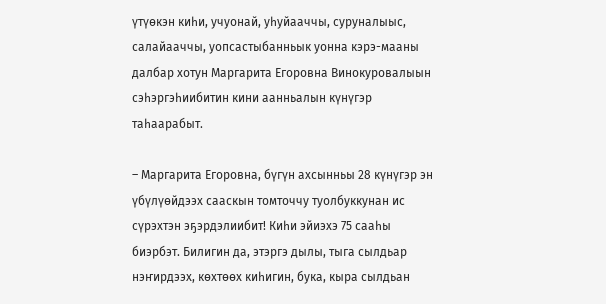үтүөкэн киһи, учуонай, уһуйааччы, суруналыыс, салайааччы, уопсастыбанньык уонна кэрэ-мааны далбар хотун Маргарита Егоровна Винокуровалыын сэһэргэһиибитин кини аанньалын күнүгэр таһаарабыт.

– Маргарита Егоровна, бүгүн ахсынньы 28 күнүгэр эн үбүлүөйдээх сааскын томточчу туолбуккунан ис сүрэхтэн эҕэрдэлиибит! Киһи эйиэхэ 75 сааһы биэрбэт. Билигин да, этэргэ дылы, тыга сылдьар нэҥирдээх, көхтөөх киһигин, бука, кыра сылдьан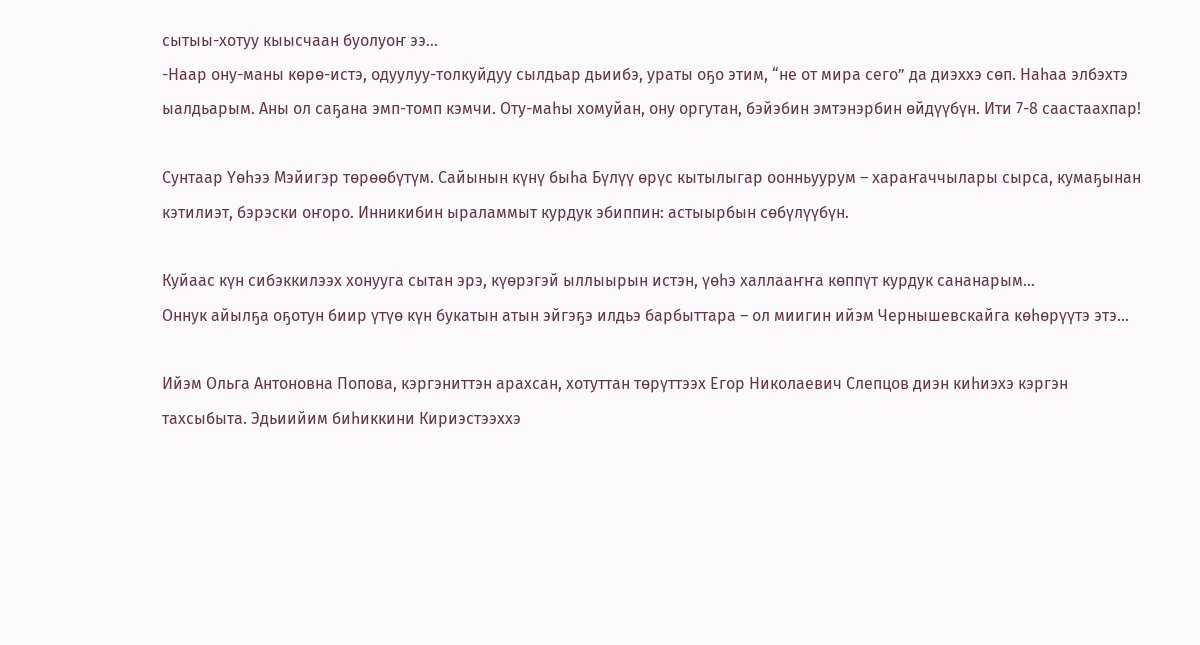сытыы-хотуу кыысчаан буолуоҥ ээ…
-Наар ону-маны көрө-истэ, одуулуу-толкуйдуу сылдьар дьиибэ, ураты оҕо этим, “не от мира сего” да диэххэ сөп. Наһаа элбэхтэ ыалдьарым. Аны ол саҕана эмп-томп кэмчи. Оту-маһы хомуйан, ону оргутан, бэйэбин эмтэнэрбин өйдүүбүн. Ити 7-8 саастаахпар!

Сунтаар Үөһээ Мэйигэр төрөөбүтүм. Сайынын күнү быһа Бүлүү өрүс кытылыгар оонньуурум – хараҥаччылары сырса, кумаҕынан кэтилиэт, бэрэски оҥоро. Инникибин ыраламмыт курдук эбиппин: астыырбын сөбүлүүбүн.

Куйаас күн сибэккилээх хонууга сытан эрэ, күөрэгэй ыллыырын истэн, үөһэ халлааҥҥа көппүт курдук сананарым…
Оннук айылҕа оҕотун биир үтүө күн букатын атын эйгэҕэ илдьэ барбыттара – ол миигин ийэм Чернышевскайга көһөрүүтэ этэ…

Ийэм Ольга Антоновна Попова, кэргэниттэн арахсан, хотуттан төрүттээх Егор Николаевич Слепцов диэн киһиэхэ кэргэн тахсыбыта. Эдьиийим биһиккини Кириэстээххэ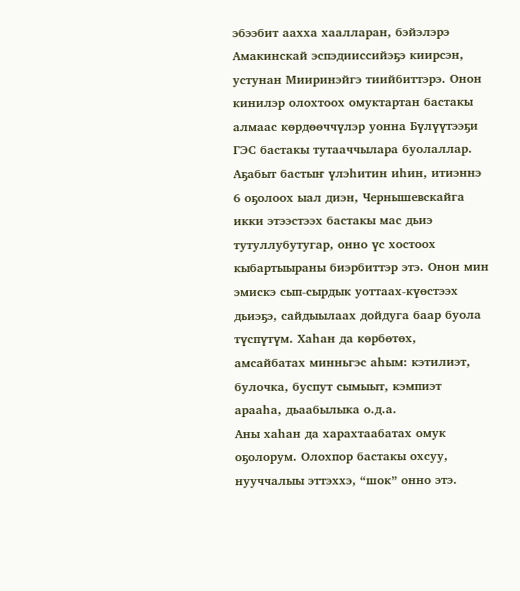эбээбит аахха хаалларан, бэйэлэрэ Амакинскай эспэдииссийэҕэ киирсэн, устунан Мииринэйгэ тиийбиттэрэ. Онон кинилэр олохтоох омуктартан бастакы алмаас көрдөөччүлэр уонна Бүлүүтээҕи ГЭС бастакы тутааччылара буолаллар.
Аҕабыт бастыҥ үлэһитин иһин, итиэннэ 6 оҕолоох ыал диэн, Чернышевскайга икки этээстээх бастакы мас дьиэ тутуллубутугар, онно үс хостоох кыбартыыраны биэрбиттэр этэ. Онон мин эмискэ сып-сырдык уоттаах-күөстээх дьиэҕэ, сайдыылаах дойдуга баар буола түспүтүм. Хаһан да көрбөтөх, амсайбатах минньгэс аһым: кэтилиэт, булочка, буспут сымыыт, кэмпиэт арааһа, дьаабылыка о.д.а.
Аны хаһан да харахтаабатах омук оҕолорум. Олохпор бастакы охсуу, нууччалыы эттэххэ, “шок” онно этэ.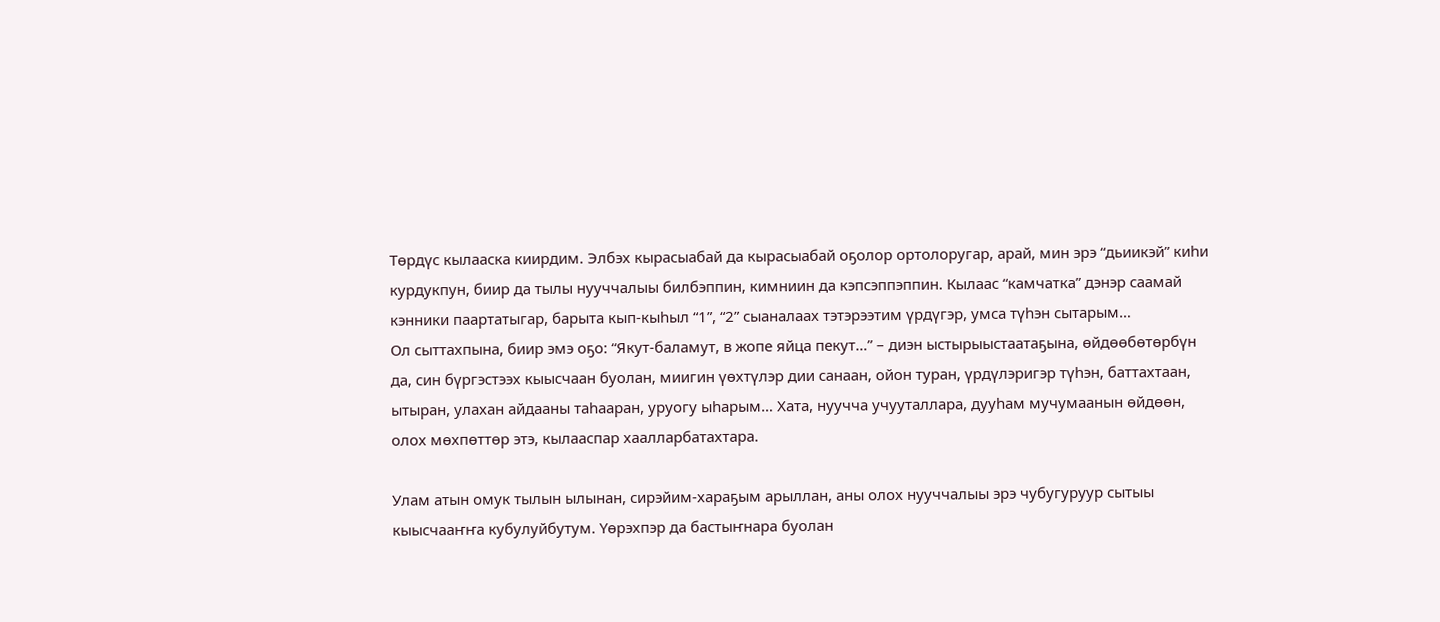Төрдүс кылааска киирдим. Элбэх кырасыабай да кырасыабай оҕолор ортолоругар, арай, мин эрэ “дьиикэй” киһи курдукпун, биир да тылы нууччалыы билбэппин, кимниин да кэпсэппэппин. Кылаас “камчатка” дэнэр саамай кэнники паартатыгар, барыта кып-кыһыл “1”, “2” сыаналаах тэтэрээтим үрдүгэр, умса түһэн сытарым…
Ол сыттахпына, биир эмэ оҕо: “Якут-баламут, в жопе яйца пекут…” – диэн ыстырыыстаатаҕына, өйдөөбөтөрбүн да, син бүргэстээх кыысчаан буолан, миигин үөхтүлэр дии санаан, ойон туран, үрдүлэригэр түһэн, баттахтаан, ытыран, улахан айдааны таһааран, уруогу ыһарым… Хата, нуучча учууталлара, дууһам мучумаанын өйдөөн, олох мөхпөттөр этэ, кылааспар хаалларбатахтара.

Улам атын омук тылын ылынан, сирэйим-хараҕым арыллан, аны олох нууччалыы эрэ чубугуруур сытыы кыысчааҥҥа кубулуйбутум. Үөрэхпэр да бастыҥнара буолан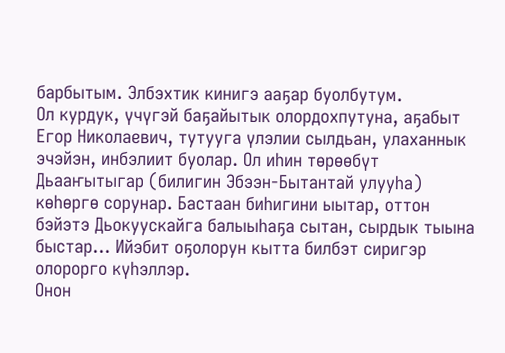барбытым. Элбэхтик кинигэ ааҕар буолбутум.
Ол курдук, үчүгэй баҕайытык олордохпутуна, аҕабыт Егор Николаевич, тутууга үлэлии сылдьан, улаханнык эчэйэн, инбэлиит буолар. Ол иһин төрөөбүт Дьааҥытыгар (билигин Эбээн-Бытантай улууһа) көһөргө сорунар. Бастаан биһигини ыытар, оттон бэйэтэ Дьокуускайга балыыһаҕа сытан, сырдык тыына быстар… Ийэбит оҕолорун кытта билбэт сиригэр олорорго күһэллэр.
Онон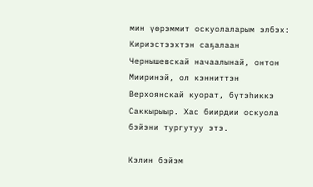мин үөрэммит оскуолаларым элбэх: Кириэстээхтэн саҕалаан Чернышевскай начаалынай, онтон Мииринэй, ол кэнниттэн Верхоянскай куорат, бүтэһиккэ Саккырыыр. Хас биирдии оскуола бэйэни тургутуу этэ.

Кэлин бэйэм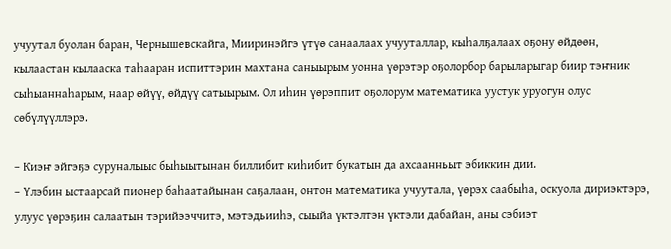учуутал буолан баран, Чернышевскайга, Мииринэйгэ үтүө санаалаах учууталлар, кыһалҕалаах оҕону өйдөөн, кылаастан кылааска таһааран испиттэрин махтана саныырым уонна үөрэтэр оҕолорбор барыларыгар биир тэҥник сыһыаннаһарым, наар өйүү, өйдүү сатыырым. Ол иһин үөрэппит оҕолорум математика уустук уруогун олус сөбүлүүллэрэ.

– Киэҥ эйгэҕэ суруналыыс быһыытынан биллибит киһибит букатын да ахсаанньыт эбиккин дии.
– Үлэбин ыстаарсай пионер баһаатайынан саҕалаан, онтон математика учуутала, үөрэх саабыһа, оскуола дириэктэрэ, улуус үөрэҕин салаатын тэрийээччитэ, мэтэдьииһэ, сыыйа үктэлтэн үктэли дабайан, аны сэбиэт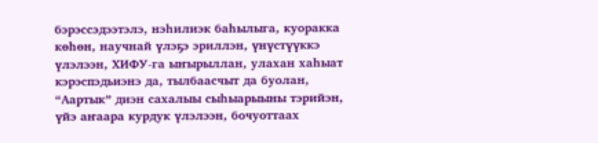бэрэссэдээтэлэ, нэһилиэк баһылыга, куоракка көһөн, научнай үлэҕэ эриллэн, үнүстүүккэ үлэлээн, ХИФУ-га ыҥырыллан, улахан хаһыат кэрэспэдьиэнэ да, тылбаасчыт да буолан, “Аартык” диэн сахалыы сыһыарыыны тэрийэн, үйэ аҥаара курдук үлэлээн, бочуоттаах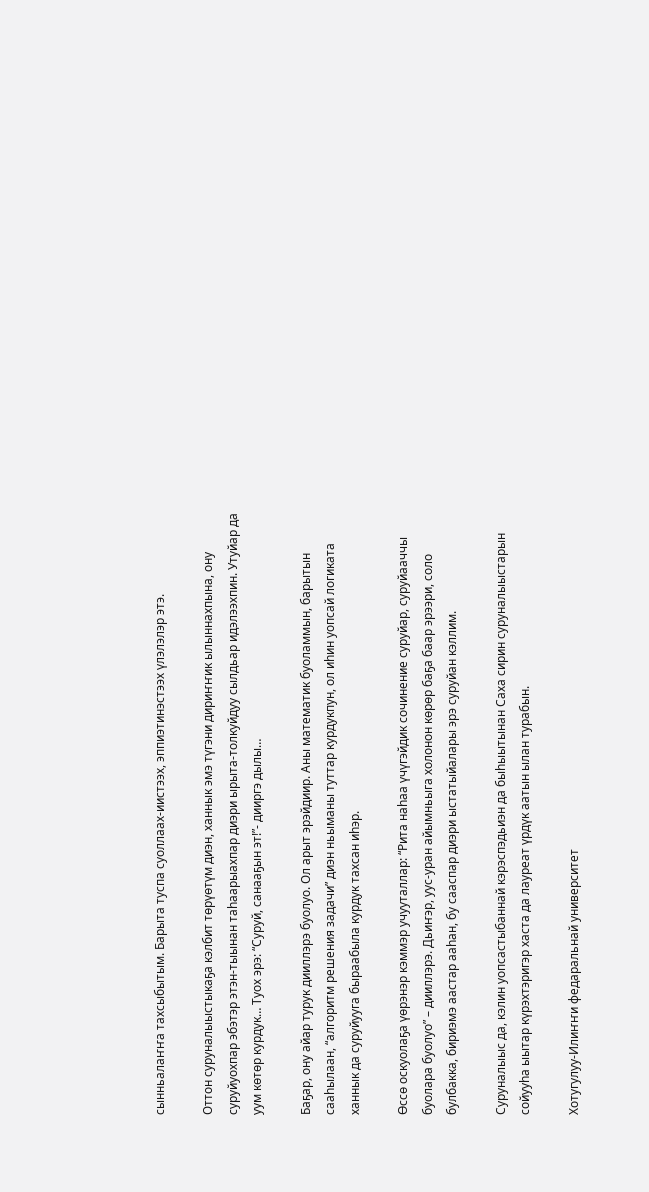сынньалаҥҥа тахсыбытым. Барыта туспа суоллаах-иистээх, эппиэтинэстээх үлэлэлэр этэ.

Оттон суруналыыстыкаҕа кэлбит төрүөтүм диэн, ханнык эмэ түгэни дириҥҥик ылыннахпына, ону суруйуохпар эбэтэр этэн-тыынан таһаарыахпар диэри ырыта-толкуйдуу сылдьар идэлээхпин. Утуйар да уум көтөр курдук… Туох эрэ: “Суруй, санааҕын эт!”- дииргэ дылы…

Баҕар, ону айар турук дииллэрэ буолуо. Ол арыт эрэйдиир. Аны математик буоламмын, барытын сааһылаан, “алгоритм решения задачи” диэн ньыманы туттар курдукпун, ол иһин уопсай логиката ханнык да суруйууга быраабыла курдук тахсан иһэр.

Өссө оскуолаҕа үөрэнэр кэммэр учууталлар: “Рита наһаа үчүгэйдик сочинение суруйар, суруйааччы буолара буолуо” – дииллэрэ. Дьиҥэр, уус-уран айымньыга холонон көрөр баҕа баар эрээри, соло булбакка, бириэмэ аастар ааһан, бу сааспар диэри ыстатыйалары эрэ суруйан кэллим.

Суруналыыс да, кэлин уопсастыбаннай кэрэспэдьиэн да быһыытынан Саха сирин суруналыыстарын сойууһа ыытар күрэхтэригэр хаста да лауреат үрдүк аатын ылан турабын.

Хотугулуу-Илиҥҥи федаральнай университет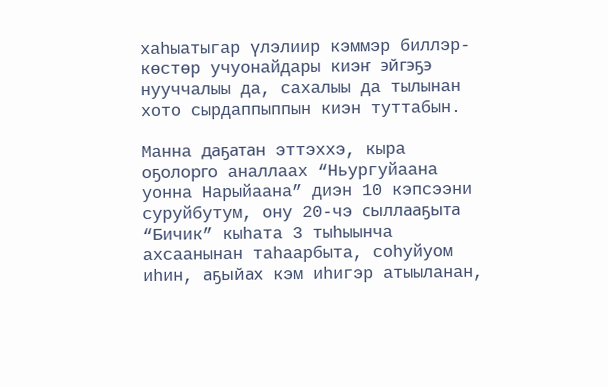хаһыатыгар үлэлиир кэммэр биллэр-көстөр учуонайдары киэҥ эйгэҕэ нууччалыы да, сахалыы да тылынан хото сырдаппыппын киэн туттабын.

Манна даҕатан эттэххэ, кыра оҕолорго аналлаах “Ньургуйаана уонна Нарыйаана” диэн 10 кэпсээни суруйбутум, ону 20-чэ сыллааҕыта “Бичик” кыһата 3 тыһыынча ахсаанынан таһаарбыта, соһуйуом иһин, аҕыйах кэм иһигэр атыыланан,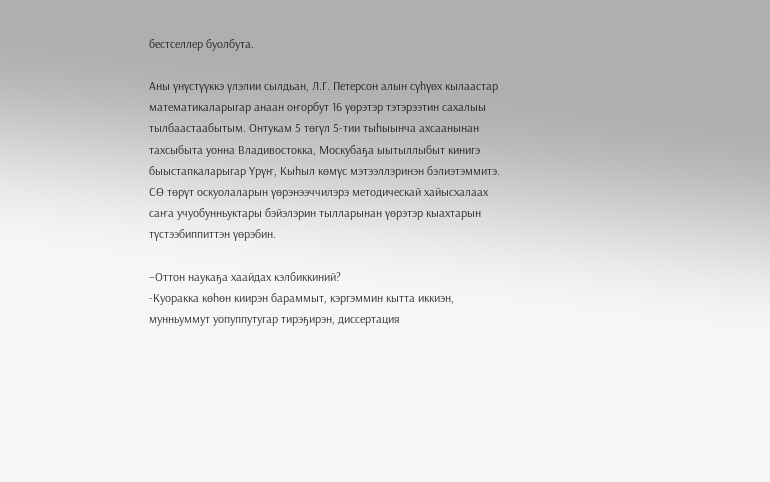бестселлер буолбута.

Аны үнүстүүккэ үлэлии сылдьан, Л.Г. Петерсон алын сүһүөх кылаастар математикаларыгар анаан оҥорбут 16 үөрэтэр тэтэрээтин сахалыы тылбаастаабытым. Онтукам 5 төгүл 5-тии тыһыынча ахсаанынан тахсыбыта уонна Владивостокка, Москубаҕа ыытыллыбыт кинигэ быыстапкаларыгар Үрүҥ, Кыһыл көмүс мэтээллэринэн бэлиэтэммитэ. СӨ төрүт оскуолаларын үөрэнээччилэрэ методическай хайысхалаах саҥа учуобунньуктары бэйэлэрин тылларынан үөрэтэр кыахтарын түстээбиппиттэн үөрэбин.

–Оттон наукаҕа хаайдах кэлбиккиний?
-Куоракка көһөн киирэн бараммыт, кэргэммин кытта иккиэн, мунньуммут уопуппутугар тирэҕирэн, диссертация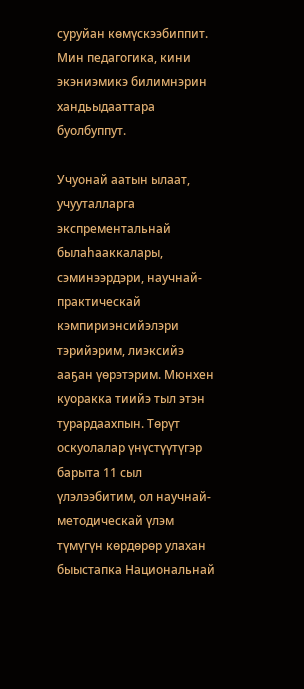суруйан көмүскээбиппит. Мин педагогика, кини экэниэмикэ билимнэрин хандьыдааттара буолбуппут.

Учуонай аатын ылаат, учууталларга экспрементальнай былаһааккалары, сэминээрдэри, научнай-практическай кэмпириэнсийэлэри тэрийэрим, лиэксийэ ааҕан үөрэтэрим. Мюнхен куоракка тиийэ тыл этэн турардаахпын. Төрүт оскуолалар үнүстүүтүгэр барыта 11 сыл үлэлээбитим, ол научнай-методическай үлэм түмүгүн көрдөрөр улахан быыстапка Национальнай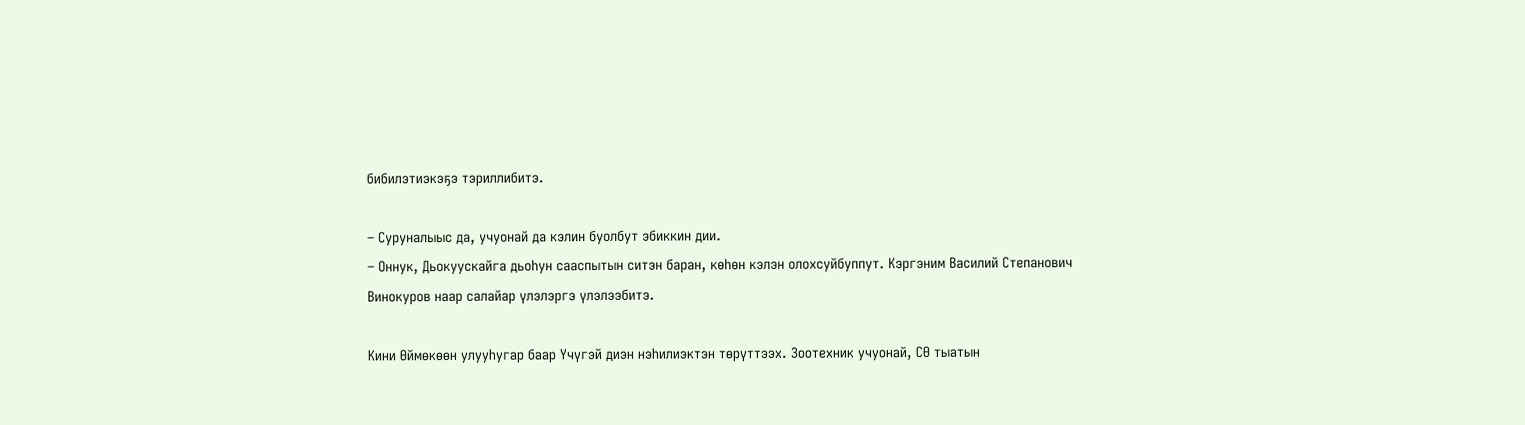бибилэтиэкэҕэ тэриллибитэ.

– Суруналыыс да, учуонай да кэлин буолбут эбиккин дии.
– Оннук, Дьокуускайга дьоһун сааспытын ситэн баран, көһөн кэлэн олохсуйбуппут. Кэргэним Василий Степанович Винокуров наар салайар үлэлэргэ үлэлээбитэ.

Кини Өймөкөөн улууһугар баар Үчүгэй диэн нэһилиэктэн төрүттээх. Зоотехник учуонай, СӨ тыатын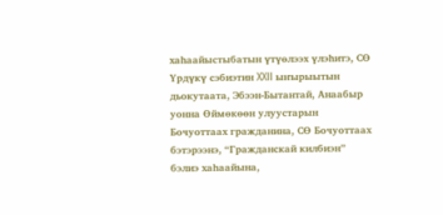хаһаайыстыбатын үтүөлээх үлэһитэ, СӨ Үрдүкү сэбиэтин XXII ыҥырыытын дьокутаата, Эбээн-Бытантай, Анаабыр уонна Өймөкөөн улуустарын Бочуоттаах гражданина, СӨ Бочуоттаах бэтэрээнэ, “Гражданскай килбиэн” бэлиэ хаһаайына,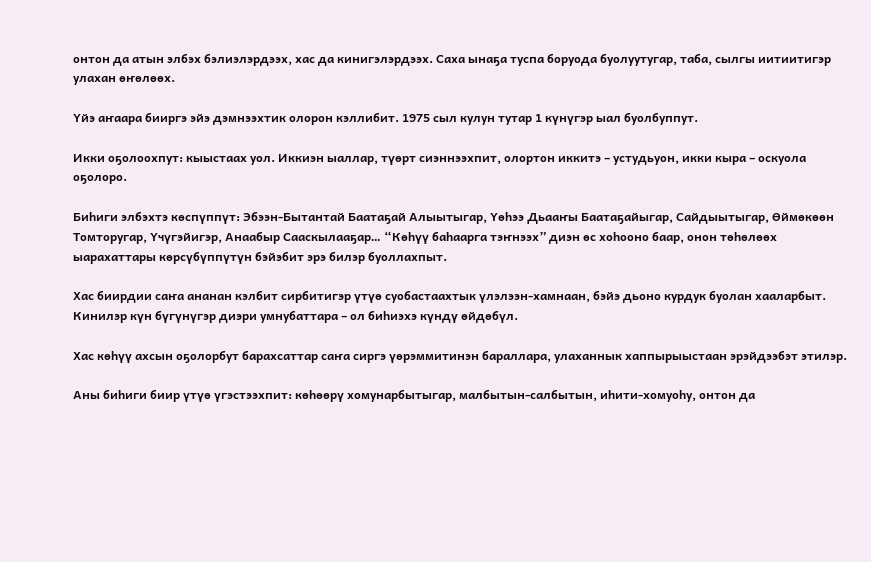онтон да атын элбэх бэлиэлэрдээх, хас да кинигэлэрдээх. Саха ынаҕа туспа боруода буолуутугар, таба, сылгы иитиитигэр улахан өҥөлөөх.

Үйэ аҥаара бииргэ эйэ дэмнээхтик олорон кэллибит. 1975 сыл кулун тутар 1 күнүгэр ыал буолбуппут.

Икки оҕолоохпут: кыыстаах уол. Иккиэн ыаллар, түөрт сиэннээхпит, олортон иккитэ – устудьуон, икки кыра – оскуола оҕолоро.

Биһиги элбэхтэ көспүппүт: Эбээн-Бытантай Баатаҕай Алыытыгар, Үөһээ Дьааҥы Баатаҕайыгар, Сайдыытыгар, Өймөкөөн Томторугар, Үчүгэйигэр, Анаабыр Сааскылааҕар… “Көһүү баһаарга тэҥнээх” диэн өс хоһооно баар, онон төһөлөөх ыарахаттары көрсүбүппүтүн бэйэбит эрэ билэр буоллахпыт.

Хас биирдии саҥа ананан кэлбит сирбитигэр үтүө суобастаахтык үлэлээн-хамнаан, бэйэ дьоно курдук буолан хааларбыт. Кинилэр күн бүгүнүгэр диэри умнубаттара – ол биһиэхэ күндү өйдөбүл.

Хас көһүү ахсын оҕолорбут барахсаттар саҥа сиргэ үөрэммитинэн бараллара, улаханнык хаппырыыстаан эрэйдээбэт этилэр.

Аны биһиги биир үтүө үгэстээхпит: көһөөрү хомунарбытыгар, малбытын-салбытын, иһити-хомуоһу, онтон да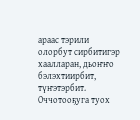араас тэрили олорбут сирбитигэр хаалларан, дьоҥҥо бэлэхтиирбит, түҥэтэрбит. Оччотооҕуга туох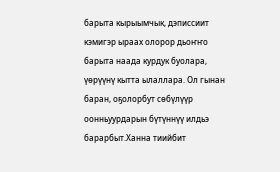барыта кырыымчык, дэписсиит кэмигэр ыраах олорор дьоҥҥо барыта наада курдук буолара, үөрүүнү кытта ылаллара. Ол гынан баран, оҕолорбут сөбүлүүр оонньуурдарын бүтүннүү илдьэ барарбыт.Ханна тиийбит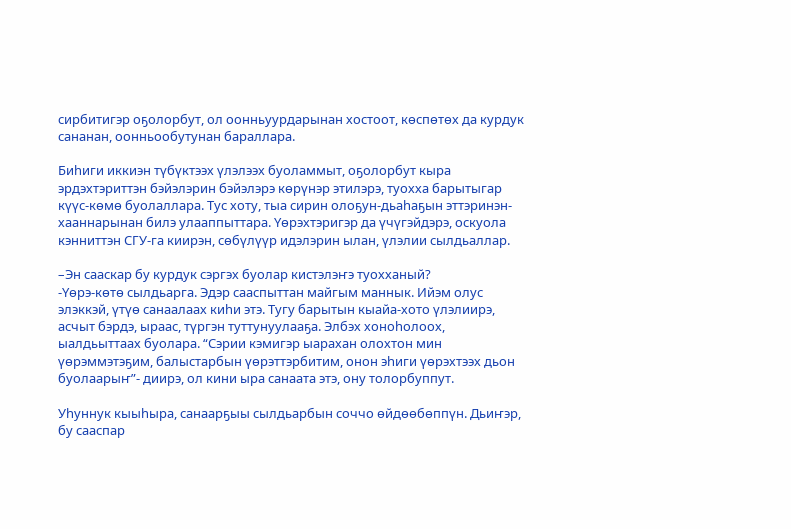сирбитигэр оҕолорбут, ол оонньуурдарынан хостоот, көспөтөх да курдук сананан, оонньообутунан бараллара.

Биһиги иккиэн түбүктээх үлэлээх буоламмыт, оҕолорбут кыра эрдэхтэриттэн бэйэлэрин бэйэлэрэ көрүнэр этилэрэ, туохха барытыгар күүс-көмө буолаллара. Тус хоту, тыа сирин олоҕун-дьаһаҕын эттэринэн-хааннарынан билэ улааппыттара. Үөрэхтэригэр да үчүгэйдэрэ, оскуола кэнниттэн СГУ-га киирэн, сөбүлүүр идэлэрин ылан, үлэлии сылдьаллар.

–Эн сааскар бу курдук сэргэх буолар кистэлэҥэ туохханый?
-Үөрэ-көтө сылдьарга. Эдэр сааспыттан майгым маннык. Ийэм олус элэккэй, үтүө санаалаах киһи этэ. Тугу барытын кыайа-хото үлэлиирэ, асчыт бэрдэ, ыраас, түргэн туттунуулааҕа. Элбэх хоноһолоох, ыалдьыттаах буолара. “Сэрии кэмигэр ыарахан олохтон мин үөрэммэтэҕим, балыстарбын үөрэттэрбитим, онон эһиги үөрэхтээх дьон буолаарыҥ”- диирэ, ол кини ыра санаата этэ, ону толорбуппут.

Уһуннук кыыһыра, санаарҕыы сылдьарбын соччо өйдөөбөппүн. Дьиҥэр, бу сааспар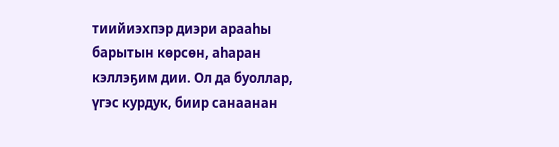тиийиэхпэр диэри арааһы барытын көрсөн, аһаран кэллэҕим дии. Ол да буоллар, үгэс курдук, биир санаанан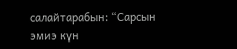салайтарабын: “Сарсын эмиэ күн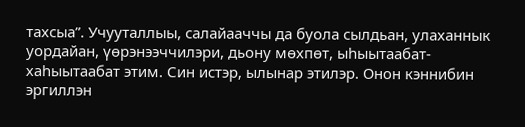тахсыа”. Учууталлыы, салайааччы да буола сылдьан, улаханнык уордайан, үөрэнээччилэри, дьону мөхпөт, ыһыытаабат-хаһыытаабат этим. Син истэр, ылынар этилэр. Онон кэннибин эргиллэн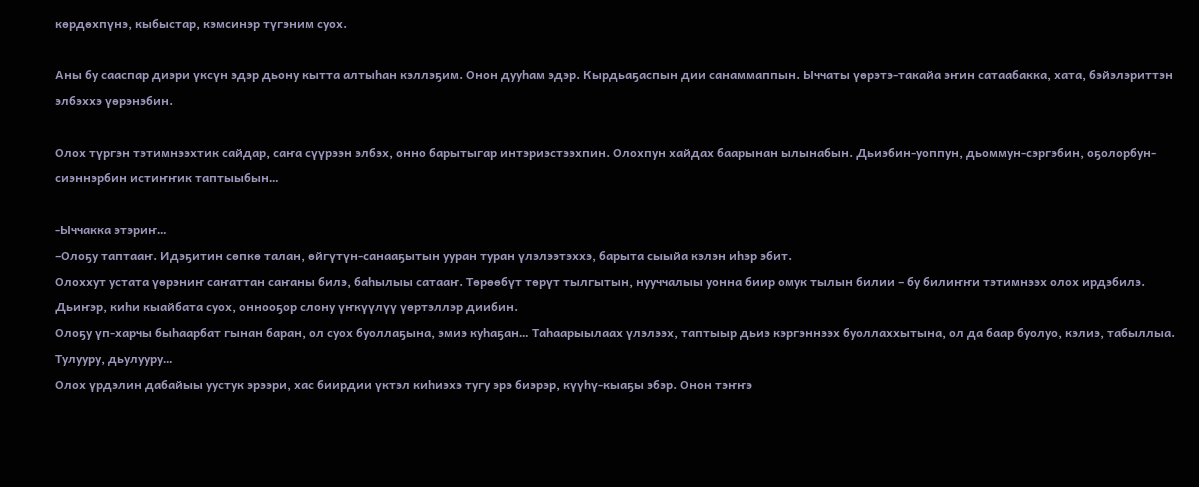көрдөхпүнэ, кыбыстар, кэмсинэр түгэним суох.

Аны бу сааспар диэри үксүн эдэр дьону кытта алтыһан кэллэҕим. Онон дууһам эдэр. Кырдьаҕаспын дии санаммаппын. Ыччаты үөрэтэ-такайа эҥин сатаабакка, хата, бэйэлэриттэн элбэххэ үөрэнэбин.

Олох түргэн тэтимнээхтик сайдар, саҥа сүүрээн элбэх, онно барытыгар интэриэстээхпин. Олохпун хайдах баарынан ылынабын. Дьиэбин-уоппун, дьоммун-сэргэбин, оҕолорбун-сиэннэрбин истиҥҥик таптыыбын…

-Ыччакка этэриҥ…
–Олоҕу таптааҥ. Идэҕитин сөпкө талан, өйгүтүн-санааҕытын ууран туран үлэлээтэххэ, барыта сыыйа кэлэн иһэр эбит.
Олоххут устата үөрэниҥ саҥаттан саҥаны билэ, баһылыы сатааҥ. Төрөөбүт төрүт тылгытын, нууччалыы уонна биир омук тылын билии – бу билиҥҥи тэтимнээх олох ирдэбилэ. Дьиҥэр, киһи кыайбата суох, оннооҕор слону үҥкүүлүү үөртэллэр диибин.
Олоҕу үп-харчы быһаарбат гынан баран, ол суох буоллаҕына, эмиэ куһаҕан… Таһаарыылаах үлэлээх, таптыыр дьиэ кэргэннээх буоллаххытына, ол да баар буолуо, кэлиэ, табыллыа. Тулууру, дьулууру…
Олох үрдэлин дабайыы уустук эрээри, хас биирдии үктэл киһиэхэ тугу эрэ биэрэр, күүһү-кыаҕы эбэр. Онон тэҥҥэ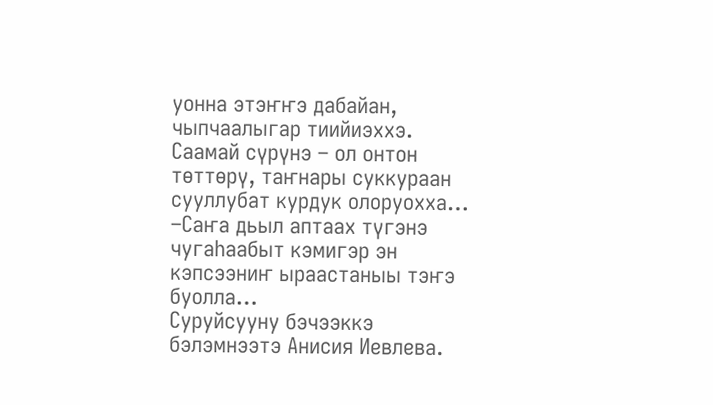уонна этэҥҥэ дабайан, чыпчаалыгар тиийиэххэ. Саамай сүрүнэ – ол онтон төттөрү, таҥнары суккураан сууллубат курдук олоруохха…
–Саҥа дьыл аптаах түгэнэ чугаһаабыт кэмигэр эн кэпсээниҥ ыраастаныы тэҥэ буолла…
Суруйсууну бэчээккэ бэлэмнээтэ Анисия Иевлева.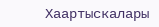Хаартыскалары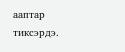ааптар тиксэрдэ.